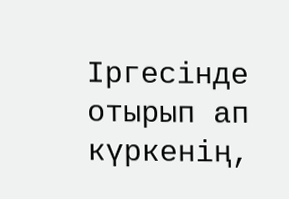Іргесінде отырып ап күркенің,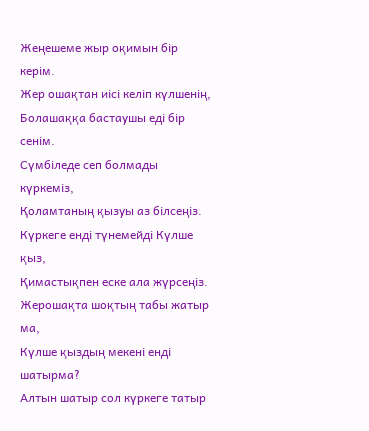Жеңешеме жыр оқимын бір керім.
Жер ошақтан иісі келіп күлшенің,
Болашаққа бастаушы еді бір сенім.
Сүмбіледе сеп болмады күркеміз,
Қоламтаның қызуы аз білсеңіз.
Күркеге енді түнемейді Күлше қыз,
Қимастықпен еске ала жүрсеңіз.
Жерошақта шоқтың табы жатыр ма,
Күлше қыздың мекені енді шатырма?
Алтын шатыр сол күркеге татыр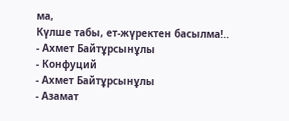ма,
Күлше табы, ет-жүректен басылма!..
- Ахмет Байтұрсынұлы
- Конфуций
- Ахмет Байтұрсынұлы
- Азамат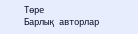Төре
Барлық авторлар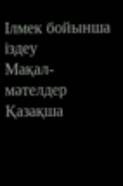Ілмек бойынша іздеу
Мақал-мәтелдер
Қазақша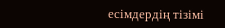есімдердің тізімі